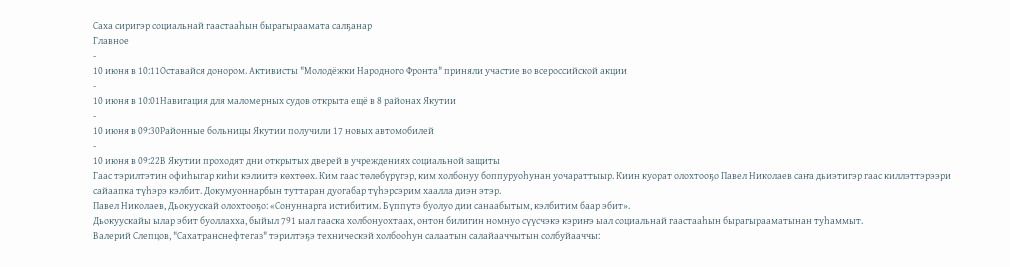Саха сиригэр социальнай гаастааһын бырагыраамата салҕанар
Главное
-
10 июня в 10:11Оставайся донором. Активисты "Молодёжки Народного Фронта" приняли участие во всероссийской акции
-
10 июня в 10:01Навигация для маломерных судов открыта ещё в 8 районах Якутии
-
10 июня в 09:30Районные больницы Якутии получили 17 новых автомобилей
-
10 июня в 09:22В Якутии проходят дни открытых дверей в учреждениях социальной защиты
Гаас тэрилтэтин офиһыгар киһи кэлиитэ көхтөөх. Ким гаас төлөбүрүгэр, ким холбонуу боппуруоһунан уочараттыыр. Киин куорат олохтооҕо Павел Николаев саҥа дьиэтигэр гаас киллэттэрээри сайаапка түһэрэ кэлбит. Докумуоннарбын туттаран дуогабар түһэрсэрим хаалла диэн этэр.
Павел Николаев, Дьокуускай олохтооҕо: «Сонуннарга истибитим. Бүппүтэ буолуо дии санаабытым, кэлбитим баар эбит».
Дьокуускайы ылар эбит буоллахха, быйыл 791 ыал гааска холбонуохтаах, онтон билигин номнуо сүүсчэкэ кэриҥэ ыал социальнай гаастааһын бырагырааматынан туһаммыт.
Валерий Слепцов, "Сахатранснефтегаз" тэрилтэҕэ техническэй холбооһун салаатын салайааччытын солбуйааччы: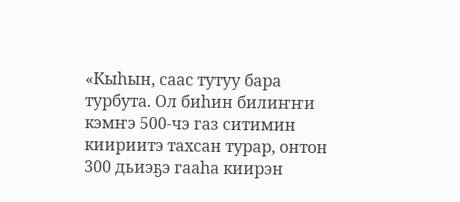«Кыһын, саас тутуу бара турбута. Ол биһин билиҥҥи кэмҥэ 500-чэ газ ситимин киириитэ тахсан турар, онтон 300 дьиэҕэ гааһа киирэн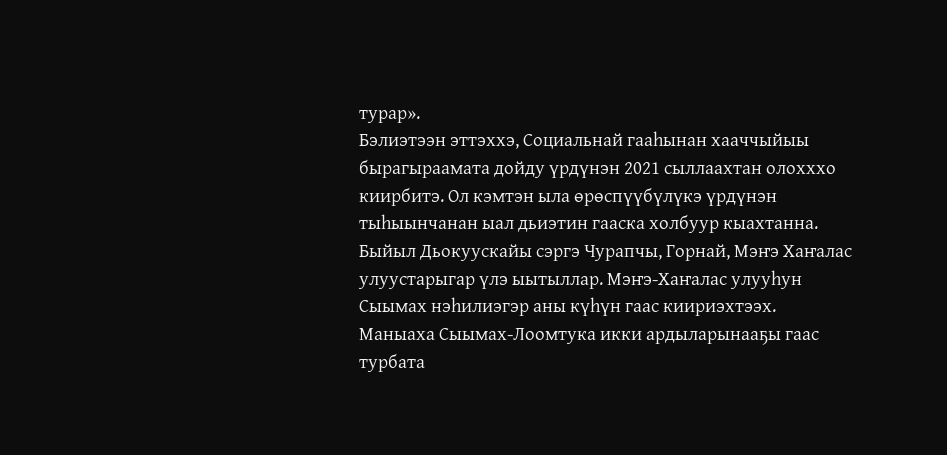турар».
Бэлиэтээн эттэххэ, Социальнай гааһынан хааччыйыы бырагыраамата дойду үрдүнэн 2021 сыллаахтан олохххо киирбитэ. Ол кэмтэн ыла өрөспүүбүлүкэ үрдүнэн тыһыынчанан ыал дьиэтин гааска холбуур кыахтанна.
Быйыл Дьокуускайы сэргэ Чурапчы, Горнай, Мэҥэ Хаҥалас улуустарыгар үлэ ыытыллар. Мэҥэ-Хаҥалас улууһун Сыымах нэһилиэгэр аны күһүн гаас киириэхтээх. Маныаха Сыымах-Лоомтука икки ардыларынааҕы гаас турбата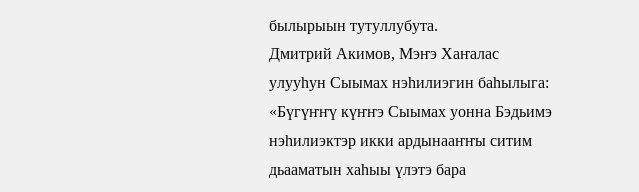былырыын тутуллубута.
Дмитрий Акимов, Мэҥэ Хаҥалас улууһун Сыымах нэһилиэгин баһылыга: «Бүгүҥҥү күҥҥэ Сыымах уонна Бэдьимэ нэһилиэктэр икки ардынааҥҥы ситим дьааматын хаһыы үлэтэ бара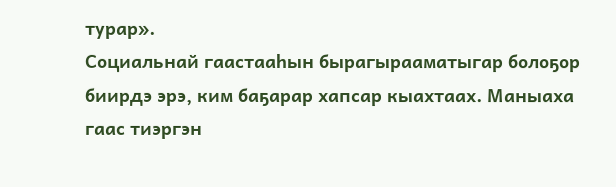турар».
Социальнай гаастааһын бырагырааматыгар болоҕор биирдэ эрэ, ким баҕарар хапсар кыахтаах. Маныаха гаас тиэргэн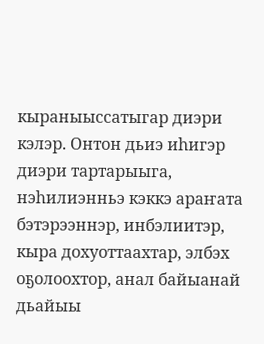кыраныыссатыгар диэри кэлэр. Онтон дьиэ иһигэр диэри тартарыыга, нэһилиэнньэ кэккэ араҥата бэтэрээннэр, инбэлиитэр, кыра дохуоттаахтар, элбэх оҕолоохтор, анал байыанай дьайыы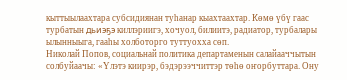кыттыылаахтара субсидиянан туһанар кыахтаахтар. Көмө үбү гаас турбатын дьиэҕэ киллэриигэ, хочуол, билиитэ, радиатор, турбалары ылынныыга, гааһы холботорго туттуохха сөп.
Николай Попов, социальнай политика департаменын салайааччытын солбуйаачы: «Үлэтэ киирэр, бэдэрээччиттэр төһө оҥорбуттара. Ону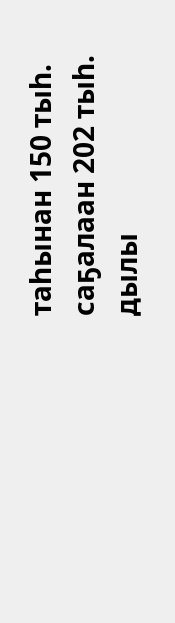таһынан 150 тыһ. саҕалаан 202 тыһ. дылы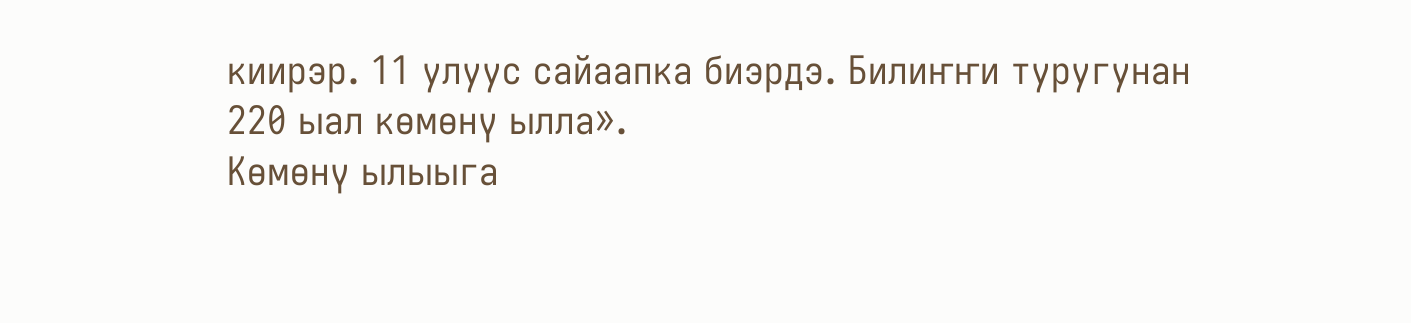киирэр. 11 улуус сайаапка биэрдэ. Билиҥҥи туругунан 220 ыал көмөнү ылла».
Көмөнү ылыыга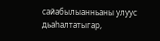сайабылыанньаны улуус дьаһалтатыгар,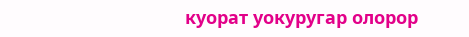куорат уокуругар олорор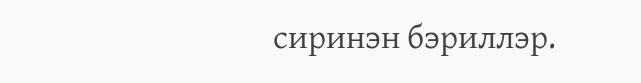сиринэн бэриллэр.